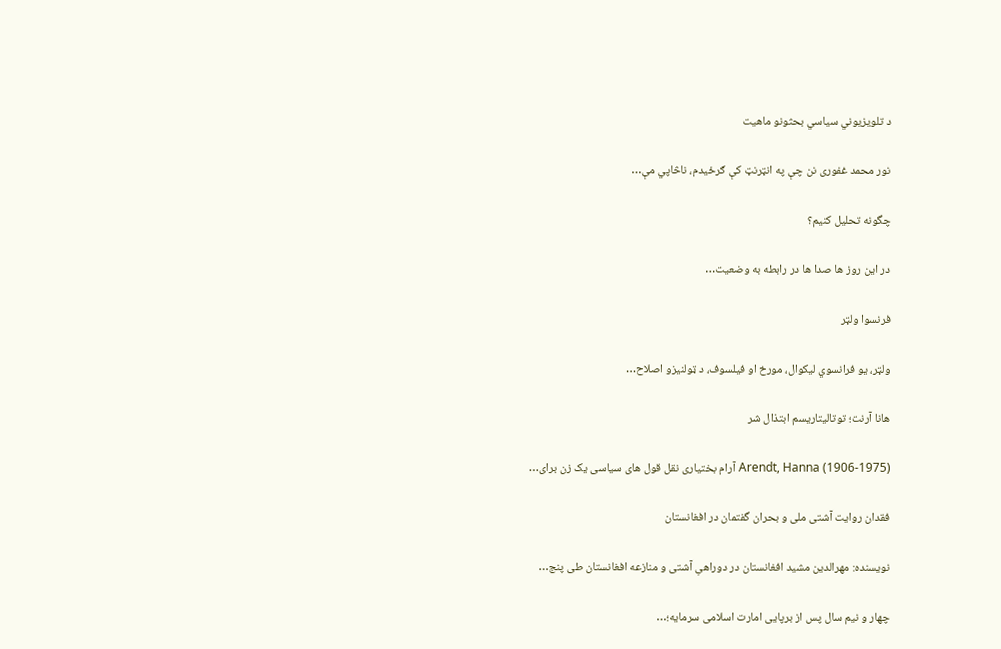د تلویزیوني سیاسي بحثونو ماهیت

نور محمد غفوری نن چې په انټرنټ کې ګرځیدم، ناڅاپي مې…

چگونه تحلیل کنیم؟

در این روز ها صدا ها در رابطه به وضعیت…

فرنسوا ولټر

ولټر، یو فرانسوي لیکوال، مورخ او فیلسوف، د ټولنیزو اصلاح…

هانا آرنت؛ توتالیتاریسم ابتذال شر

Arendt, Hanna (1906-1975) آرام بختیاری نقل قول های سیاسی یک زن برای…

فقدان روایت آشتی ملی و بحران گفتمان در افغانستان

نویسنده: مهرالدین مشید افغانستان در دوراهیِ آشتی و منازعه افغانستان طی پنج…

چهار و نیم سال پس از برپایی امارت اسلامی سرمایه؛…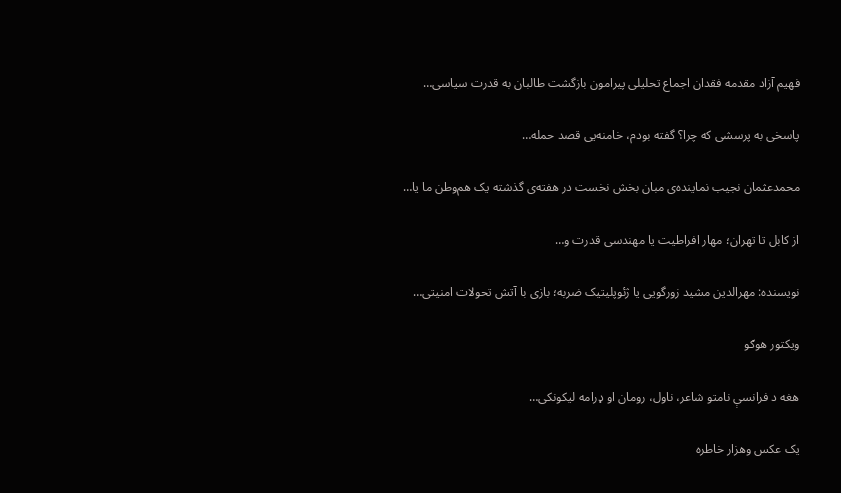فهیم آزاد مقدمه فقدان اجماع تحلیلی پیرامون بازگشت طالبان به قدرت سیاسی…

پاسخی به پرسشی که چرا؟ گفته بودم، خامنه‌یی قصد حمله…

محمدعثمان نجیب نماینده‌ی مبان بخش نخست در هفته‌ی گذشته‌ یک هم‌وطن ما یا…

از کابل تا تهران؛ مهار افراطیت یا مهندسی قدرت و…

نویسنده: مهرالدین مشید زورگویی یا ژئوپلیتیک ضربه؛ بازی با آتش تحولات امنیتی…

ویکتور هوګو

هغه د فرانسې نامتو شاعر، ناول، رومان او ډرامه لیکونکی…

یک عکس وهزار خاطره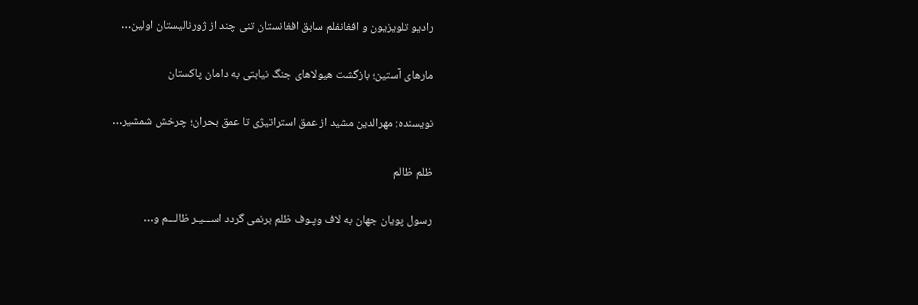راديو تلويزيون و افغانفلم سابق افغانستان تنى چند از ژورناليستان اولين…

مارهای آستین؛ بازگشت هیولاهای جنگ نیابتی به دامان پاکستان

نویسنده: مهرالدین مشید از عمق استراتیژی تا عمق بحران؛ چرخش شمشیر…

ظلم ظالم

رسول پویان جهان به لاف وپـوف ظلم برنمی گردد اســـیـر ظالـــم و…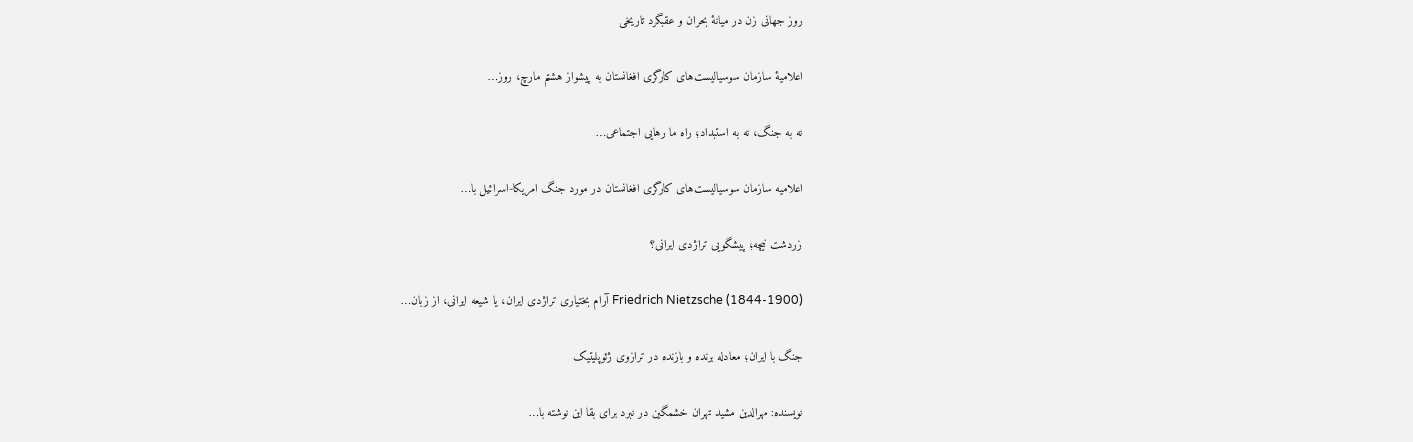روز جهانی زن در میانۀ بحران و عقبگرد تاریخی

اعلامیۀ سازمان سوسیالیست‌های کارگری افغانستان به پیشواز هشتم مارچ، روز…

نه به جنگ، نه به استبداد؛ راه ما رهایی اجتماعی…

اعلامیه سازمان سوسیالیست‌های کارگری افغانستان در مورد جنگ امریکا-اسرائیل با…

زردشت نیچه؛ پیشگویی تراژدی ایرانی؟

Friedrich Nietzsche (1844-1900) آرام بختیاری تراژدی ایران، یا شیعه ایرانی، از زبان…

جنگ با ایران؛ معادله برنده و بازنده در ترازوی ژئوپلیتیک

نویسنده: مهرالدین مشید تهران خشمگین در نبرد برای بقا این نوشته با…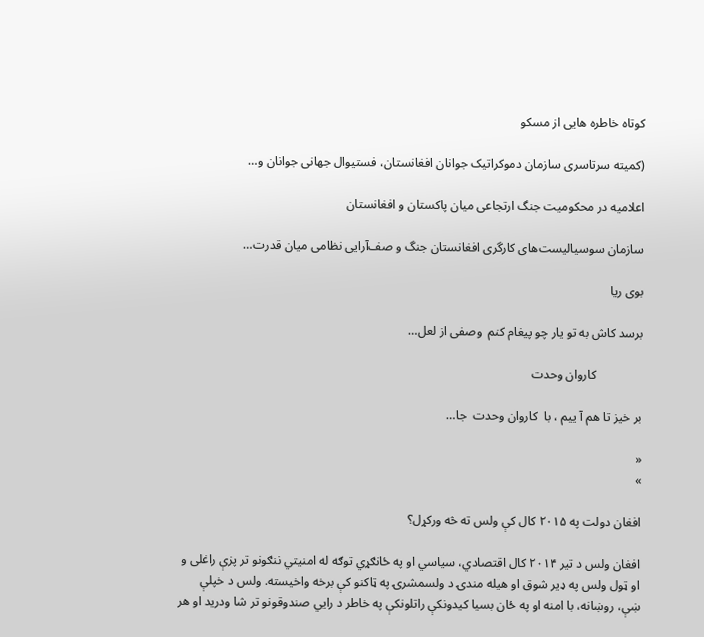کوتاه خاطره هایی از مسکو

(کمیته سرتاسری سازمان دموکراتیک جوانان افغانستان، فستیوال جهانی جوانان و…

اعلامیه در محکومیت جنگ ارتجاعی میان پاکستان و افغانستان

سازمان سوسیالیست‌های کارگری افغانستان جنگ و صف‌آرایی نظامی میان قدرت…

بوی ریا

برسد کاش به تو یار چو پیغام کنم  وصفی از لعل…

               کاروان وحدت

بر خیز تا هم آ ییم ، با  کاروان وحدت  جا…

«
»

افغان دولت په ۲۰۱۵ کال کې ولس ته څه ورکړل؟

افغان ولس د تير ۲۰۱۴ کال اقتصادي، سياسي او په ځانګړي توګه له امنيتي ننګونو تر پزې راغلی و او ټول ولس په ډیر شوق او هيله مندۍ د ولسمشرۍ په ټاکنو کې برخه واخيسته. ولس د خپلې ښې، روښانه، با امنه او په ځان بسيا کيدونکې راتلونکې په خاطر د رايي صندوقونو تر شا ودريد او هر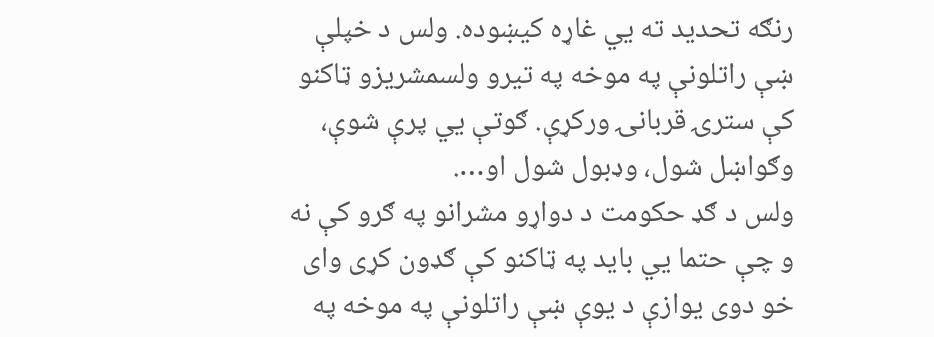رنګه تحديد ته يي غاړه کيښوده. ولس د خپلې ښې راتلونې په موخه په تيرو ولسمشريزو ټاکنو کې سترۍ قربانۍ ورکړې. ګوتې يي پرې شوې، وګواښل شول، وډبول شول او….
ولس د ګډ حکومت د دواړو مشرانو په ګرو کې نه و چې حتما يي باید په ټاکنو کې ګډون کړی وای خو دوی يوازې د يوې ښې راتلونې په موخه په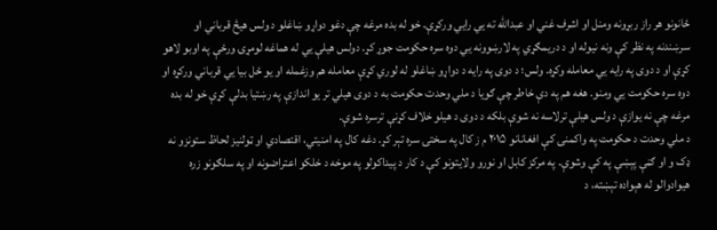ځانونو هر راز ربړونه ومنل او اشرف غني او عبدالله ته يي رايي ورکړې. خو له بده مرغه چې دغو دواړو ښاغلو د ولس هيڅ قرباني او سرښندنه په نظر کې ونه نيوله او د دريمګړي په لارښوونه يي دوه سره حکومت جوړ کړ. دولس هيلې يي له هماغه لومړۍ ورځې په اوبو لاهو کړې او د دوی په رايه يي معامله وکړه. ولس؛ د دوی په رايه د دواړو ښاغلو له لوري کړې معامله هم وزغمله او يو ځل بيا يي قرباني ورکړه او دوه سره حکومت يي ومنو. هغه هم په دې خاطر چې ګويا د ملي وحدت حکومت به د دوی هيلي تر يو اندازې په رښتیا بدلې کړې خو له بده مرغه چې نه يوازې د ولس هيلې ترلاسه نه شوې بلکه د دوی د هيلو خلاف کړنې ترسره شوې.
د ملي وحدت د حکومت په واکمنۍ کې افغانانو ۲۰۱۵ م ز کال په سختۍ سره تېر کړ. دغه کال په امنیتي، اقتصادي او ټولنیز لحاظ ستونزو نه ډک و او ګڼې پېښې په کې وشوې. په مرکز کابل او نورو ولایتونو کې د کار د پيداکولو په موخه د خلکو اعتراضونه او په سلګونو زره هيوادوالو له هېواده تېښته، د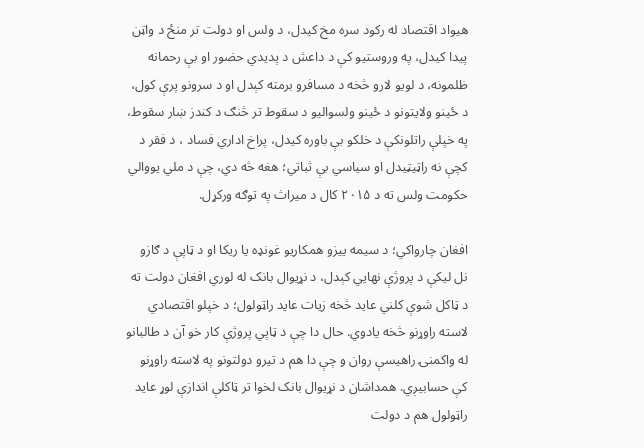هيواد اقتصاد له رکود سره مخ کيدل، د ولس او دولت تر منځ د واټن پیدا کيدل، په وروستيو کې د داعش د پديدي حضور او بې رحمانه ظلمونه، د لويو لارو څخه د مسافرو برمته کېدل او د سرونو پرې کول، د ځينو ولايتونو د ځينو ولسواليو د سقوط تر څنګ د کندز ښار سقوط، په خپلې راتلونکې د خلکو بې باوره کيدل، پراخ اداري فساد ، د فقر د کچې نه راټيټيدل او سياسي بې ثباتي؛ هغه څه دي، چې د ملي یووالي حکومت ولس ته د ۲۰۱۵ کال د ميراث په توګه ورکړل.

افغان چارواکي؛ د سیمه ییزو همکاریو غونډه یا ریکا او د ټاپې د ګازو نل لیکې د پروژې نهايي کېدل، د نړيوال بانک له لوري افغان دولت ته د ټاکل شوې کلني عايد څخه زيات عايد راټولول؛ د خپلو اقتصادي لاسته راوړنو څخه يادوي. حال دا چې د ټاپي پروژې کار خو آن د طالبانو له واکمنۍ راهيسې روان و چې دا هم د تيرو دولتونو په لاسته راوړنو کې حسابيږي. همداشان د نړيوال بانک لخوا تر ټاکلې اندازې لوړ عايد راټولول هم د دولت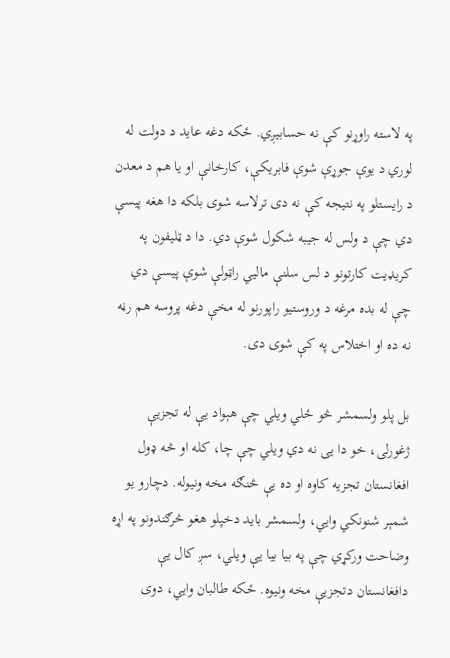په لاسته راوړنو کې نه حسابيږي. ځکه دغه عايد د دولت له لوري د يوې جوړې شوې فابريکې، کارخانې او يا هم د معدن د رایستلو په نتيجه کې نه دی ترلاسه شوی بلکه دا هغه پيسې دي چې د ولس له جيبه شکول شوې دي. دا د ټليفون په کریډيت کارتونو د لس سلنې ماليي راټولې شوې پيسې دي چې له بده مرغه د وروستيو راپورنو له مخې دغه پروسه هم رڼه نه ده او اختلاس په کې شوی دی.

بل پلو ولسمشر څو ځلي ويلي چې هېواد یې له تجزيې ژغورلی، خو دا يی نه دي ويلي چې چا، کله او څه ډول افغانستان تجزیه کاوه او ده یې څنګه مخه ونیوله. دچارو یو شمېر شنونکي وايي، ولسمشر باید دخپلو هغو څرګندونو په اړه وضاحت ورکړي چې په بیا بیا یې ویلي، سږ کال یې دافغانستان دتجزیې مخه ونیوه. ځکه طالبان وايي، دوی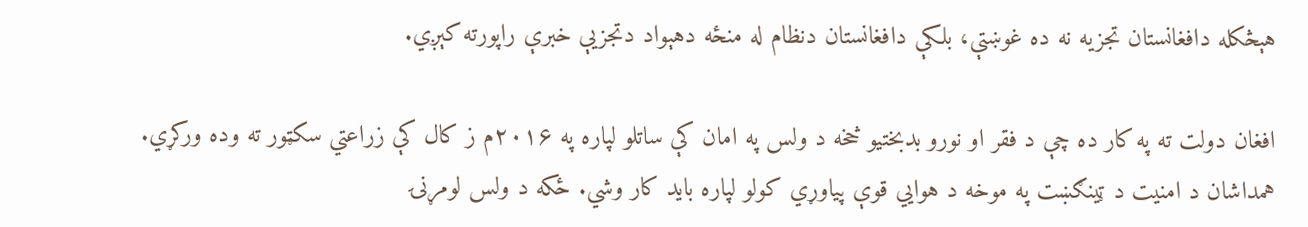هېڅکله دافغانستان تجزیه نه ده غوښتې، بلکې دافغانستان دنظام له منځه دهېواد دتجزیې خبرې راپورته کېږي.

افغان دولت ته په کار ده چې د فقر او نورو بدبختیو څخه د ولس په امان کې ساتلو لپاره په ۲۰۱۶م ز کال کې زراعتي سکټور ته وده ورکړي. همداشان د امنيت د ټينګښت په موخه د هوايي قوې پياوړي کولو لپاره بايد کار وشي. ځکه د ولس لومړنۍ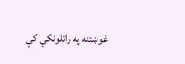غوښتنه په راتلونکي کې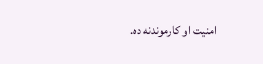امنیت او کارموندنه ده.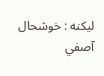لیکنه : خوشحال آصفي